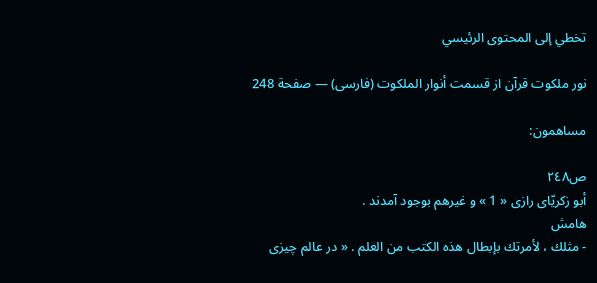تخطي إلى المحتوى الرئيسي

نور ملكوت قرآن از قسمت أنوار الملكوت (فارسى) — صفحة 248

مساهمون:

ص٢٤٨
أبو زكريّاى رازى « 1 » و غيرهم بوجود آمدند .
هامش
- مثلك ، لأمرتك بإبطال هذه الكتب من العلم . « در عالم چيزى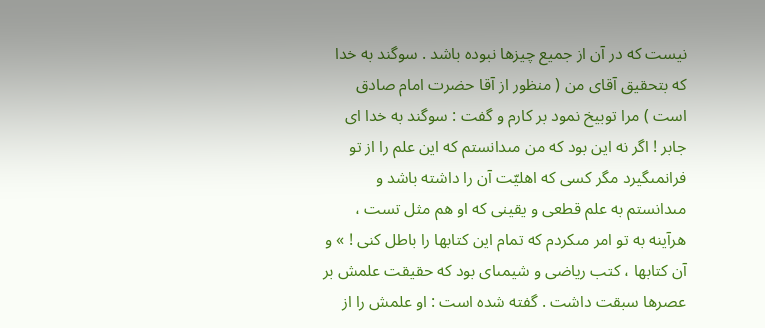نيست كه در آن از جميع چيزها نبوده باشد . سوگند به خدا كه بتحقيق آقاى من ( منظور از آقا حضرت امام صادق است ) مرا توبيخ نمود بر كارم و گفت : سوگند به خدا اى جابر ! اگر نه اين بود كه من مىدانستم كه اين علم را از تو فرانمىگيرد مگر كسى كه اهليّت آن را داشته باشد و مىدانستم به علم قطعى و يقينى كه او هم مثل تست ، هرآينه به تو امر مىكردم كه تمام اين كتابها را باطل كنى ! » و آن كتابها ، كتب رياضى و شيمىاى بود كه حقيقت علمش بر عصرها سبقت داشت . گفته شده است : او علمش را از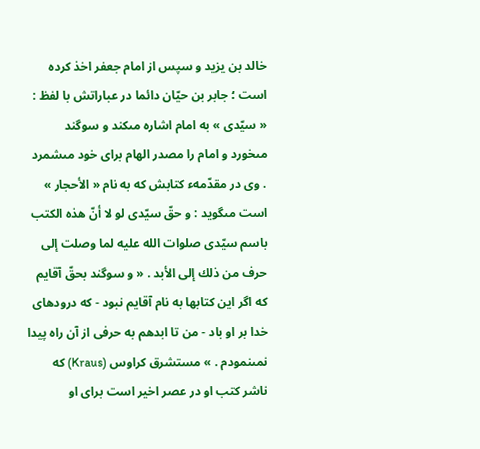خالد بن يزيد و سپس از امام جعفر اخذ كرده است ؛ جابر بن حيّان دائما در عباراتش با لفظ : « سيّدى » به امام اشاره مىكند و سوگند مىخورد و امام را مصدر الهام براى خود مىشمرد . وى در مقدّمهء كتابش كه به نام « الأحجار » است مىگويد : و حقّ سيّدى لو لا أنّ هذه الكتب باسم سيّدى صلوات الله عليه لما وصلت إلى حرف من ذلك إلى الأبد . « و سوگند بحقّ آقايم كه اگر اين كتابها به نام آقايم نبود - كه درودهاى خدا بر او باد - من تا ابدهم به حرفى از آن راه پيدا نمىنمودم . » مستشرق كراوس (Kraus) كه ناشر كتب او در عصر اخير است براى او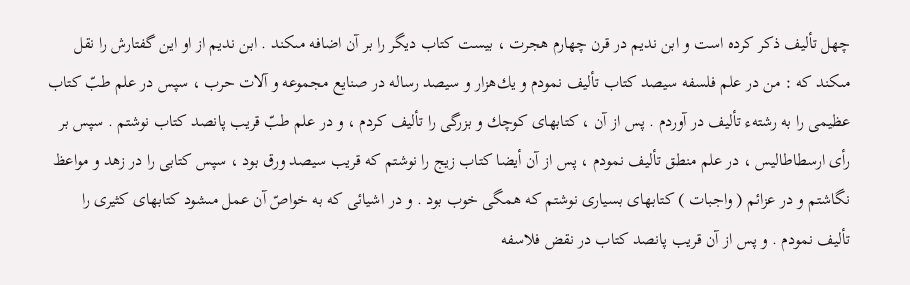چهل تأليف ذكر كرده است و ابن نديم در قرن چهارم هجرت ، بيست كتاب ديگر را بر آن اضافه مىكند . ابن نديم از او اين گفتارش را نقل مىكند كه : من در علم فلسفه سيصد كتاب تأليف نمودم و يك‌هزار و سيصد رساله در صنايع مجموعه و آلات حرب ، سپس در علم طبّ كتاب عظيمى را به رشتهء تأليف در آوردم . پس از آن ، كتابهاى كوچك و بزرگى را تأليف كردم ، و در علم طبّ قريب پانصد كتاب نوشتم . سپس بر رأى ارسطاطاليس ، در علم منطق تأليف نمودم ، پس از آن أيضا كتاب زيج را نوشتم كه قريب سيصد ورق بود ، سپس كتابى را در زهد و مواعظ نگاشتم و در عزائم ( واجبات ) كتابهاى بسيارى نوشتم كه همگى خوب بود . و در اشيائى كه به خواصّ آن عمل مىشود كتابهاى كثيرى را تأليف نمودم . و پس از آن قريب پانصد كتاب در نقض فلاسفه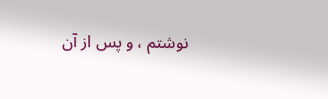نوشتم ، و پس از آن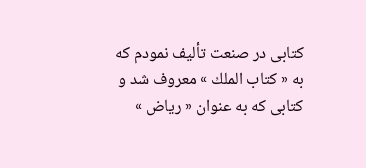كتابى در صنعت تأليف نمودم كه به « كتاب الملك » معروف شد و كتابى كه به عنوان « رياض »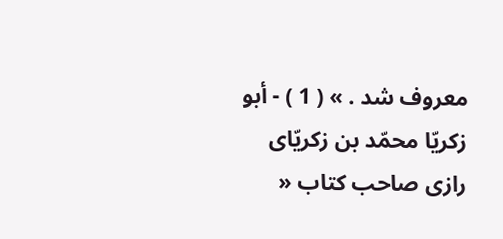معروف شد . » ( 1 ) - أبو زكريّا محمّد بن زكريّاى رازى صاحب كتاب «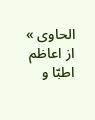الحاوى » از اعاظم اطبّا و